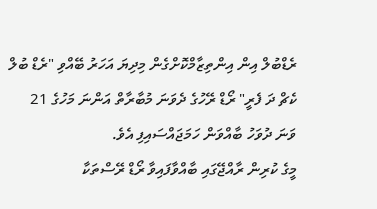ރެޑްބުލް އިން އިންތިޒާމްކޮށްގެން މިދިޔަ އަހަރު ބޭއްވި "ރެޑް ބުލް ކެޗް ދަ ފެރީ" ރޯޑް ރޭހުގެ ދެވަނަ މުބާރާތް އަންނަ މަހުގެ 21 ވަނަ ދުވަހު ބާއްވަން ހަމަޖައްސައިފި އެވެ.
މީގެ ކުރިން ރާއްޖޭގައި ބާއްވާފައިވާ ރޯޑް ރޭސްތަކާ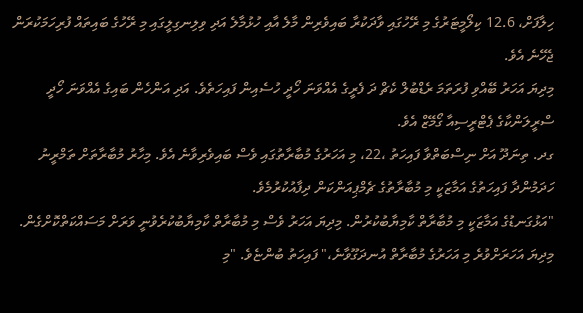ހިލާފަށް، 12.6 ކިލޯމީޓަރުގެ މި ރޭހުގައި ވާދަކުރާ ބައިވެރިން މާލެ އާއި ހުޅުމާލެ އަދި ވިލިނގިލީގައި މި ރޭހުގެ ބައިތައް ފުރިހަމަކުރަން ޖެހޭނެ އެވެ.
މިދިޔަ އަހަރު ބޭއްވި ފުރަތަމަ ރެޑްބުލް ކެޗް ދަ ފެރީގެ އެއްވަނަ ހޯދީ ހުސެއިން ފައިހަތެވެ. އަދި އަންހެން ބައިގެ އެއްވަނަ ހޯދީ ސްރީލަންކާގެ ޕެޓްރީސިއާ ގޯމޭޒް އެވެ.
ގދ. ތިނަދޫ އަށް ނިސްބަތްވާ ފައިހަތު ،22، މި އަހަރުގެ މުބާރާތުގައި ވެސް ބައިވެރިވާނެ އެވެ. މިހާރު މުބާރާތަށް ތަމްރީނު ހަދަމުންދާ ފައިހަތުގެ އަމާޒަކީ މި މުބާރާތުގެ ޗެމްޕިއަންކަން ދިފާއުކުރުމެވެ.
"އަޅުގަނޑުގެ އަމާޒަކީ މި މުބާރާތް ކާމިޔާބުކުރުން. މިދިޔަ އަހަރު ވެސް މި މުބާރާތް ކާމިޔާބުކުރެވުނީ ވަރަށް މަސައްކަތްކޮށްގެން. މިދިޔަ އަހަރަށްވުރެ މި އަހަރުގެ މުބާރާތް އުނދަގޫވާނެ،" ފައިހަތު ބުންޏެވެ. "މި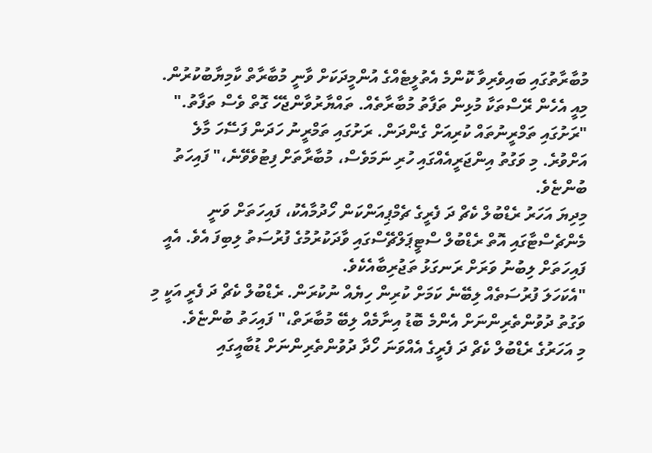މުބާރާތުގައި ބައިވެރިވާ ކޮންމެ އެތުލީޓެއްގެ އުންމީދަކަށް ވާނީ މުބާރާތް ކާމިޔާބުކުރުން. މިއީ އެހެން ރޭސްތަކާ މުޅިން ތަފާތު މުބާރާތެއް. ތައްޔާރުވާންޖެހޭ ގޮތް ވެސް ތަފާތު."
"ރަށުގައި ތަމްރީނުތައް ކުރިއަށް ގެންދަން. ރަށުގައި ތަމްރީނު ހަދަން ފަސޭހަ މާލެ އަށްވުރެ. މި ވަގުތު އިންޖަރީއެއްގައި ހުރި ނަމަވެސް، މުބާރާތަށް ފިޓުވެވޭނެ،" ފައިހަތު ބުންޏެވެ.
މިދިޔަ އަހަރު ރެޑްބުލް ކެޗް ދަ ފެރީގެ ޗެމްޕިއަންކަން ހޯދުމާއެކު، ފައިހަތަށް ވަނީ މެންޗެސްޓާގައި އޮތް ރެޑްބުލް ސްޓީޕަލްޗޭސްގައި ވާދަކުރުމުގެ ފުރުސަތު ލިބިފަ އެވެ. އެއީ ފައިހަތަށް ލިބުނު ވަރަށް ރަނގަޅު ތަޖުރިބާއެކެވެ.
"އެކަހަލަ ފުރުސަތެއް ލިބޭނެ ކަމަށް ކުރިން ހިޔެއް ނުކުރަން. ރެޑްބުލް ކެޗް ދަ ފެރީ އަކީ މި ވަގުތު ދުވުންތެރިންނަށް އެންމެ ބޮޑު އިނާމެއް ލިބޭ މުބާރަތް،" ފައިހަތު ބުންޏެވެ.
މި އަހަރުގެ ރެޑްބުލް ކެޗް ދަ ފެރީގެ އެއްވަނަ ހޯދާ ދުވުންތެރިންނަށް ޑުބާއީގައި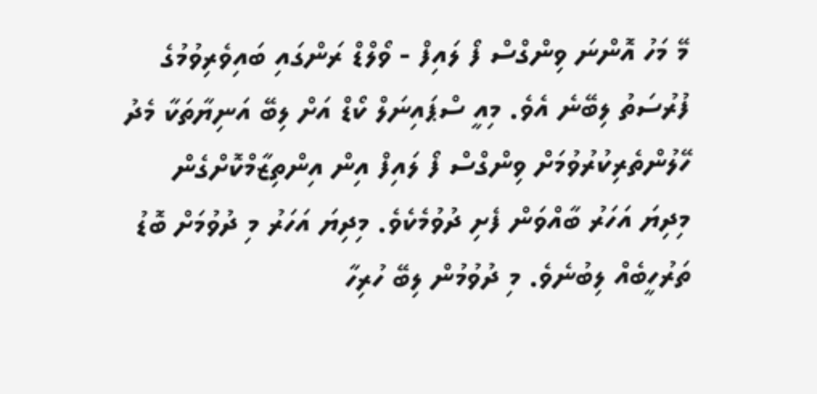މޭ މަހު އޮންނަ ވިންގްސް ފޯ ލައިފް - ވޯލްޑް ރަންގައި ބައިވެރިވުމުގެ ފުރުސަތު ލިބޭނެ އެވެ. މިއީ ސްޕައިނަލް ކޯޑް އަށް ލިބޭ އަނިޔާތަކާ މެދު ހޭލުންތެރިކުރުވުމަށް ވިންގްސް ފޯ ލައިފް އިން އިންތިޒާމްކޮށްގެން މިދިޔަ އަހަރު ބާއްވަން ފެށި ދުވުމެކެވެ. މިދިޔަ އަހަރު މި ދުވުމަށް ބޮޑު ތަރުހީބެއް ލިބުނެވެ. މި ދުވުމުން ލިބޭ ހުރިހާ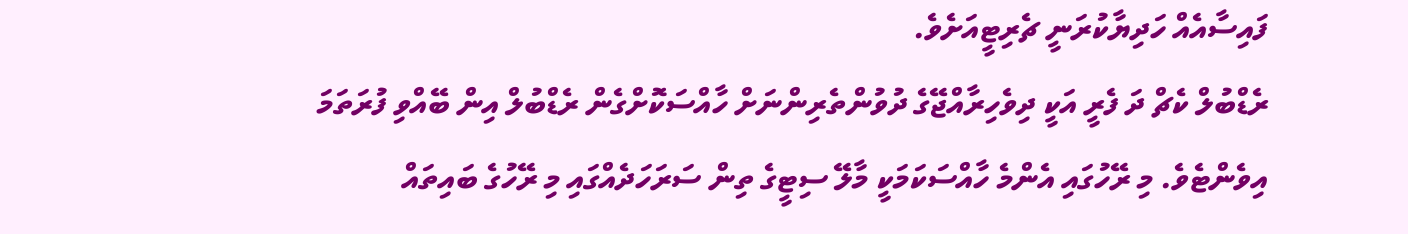ފައިސާއެއް ހަދިޔާކުރަނީ ޗެރިޓީއަށެވެ.
ރެޑްބުލް ކެޗް ދަ ފެރީ އަކީ ދިވެހިރާއްޖޭގެ ދުވުންތެރިންނަށް ހާއްސަކޮށްގެން ރެޑްބުލް އިން ބޭއްވި ފުރަތަމަ އިވެންޓެވެ. މި ރޭހުގައި އެންމެ ހާއްސަކަމަކީ މާލޭ ސިޓީގެ ތިން ސަރަހަދެއްގައި މި ރޭހުގެ ބައިތައް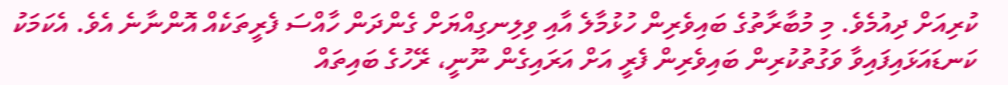ކުރިއަށް ދިއުމެވެ. މި މުބާރާތުގެ ބައިވެރިން ހުޅުމާލެ އާއި ވިލިނގިއްޔަށް ގެންދަން ހާއްސަ ފެރީތަކެއް އޮންނާނެ އެވެ. އެކަމަކު ކަނޑައަޅައިފައިވާ ވަގުތުކުރިން ބައިވެރިން ފެރީ އަށް އަރައިގެން ނޫނީ، ރޭހުގެ ބައިތައް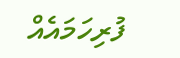ފުރިހަމައެއް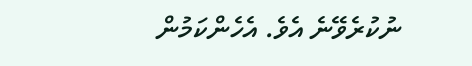ނުކުރެވޭނެ އެވެ. އެހެންކަމުން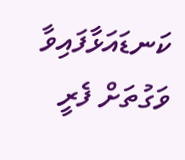ކަނޑައަޅާފައިވާ ވަގުތަށް ފެރީ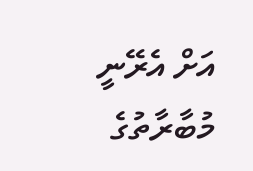އަށް އެރޭނީ މުބާރާތުގެ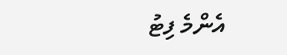އެންމެ ފިޓު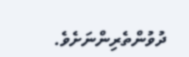ދުވުންތެރިންނަށެވެ.